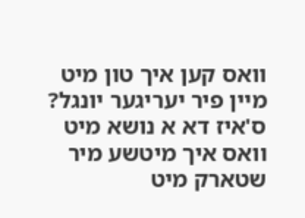וואס קען איך טון מיט מיין פיר יעריגער יונגל?
ס'איז דא א נושא מיט וואס איך מיטשע מיר שטארק מיט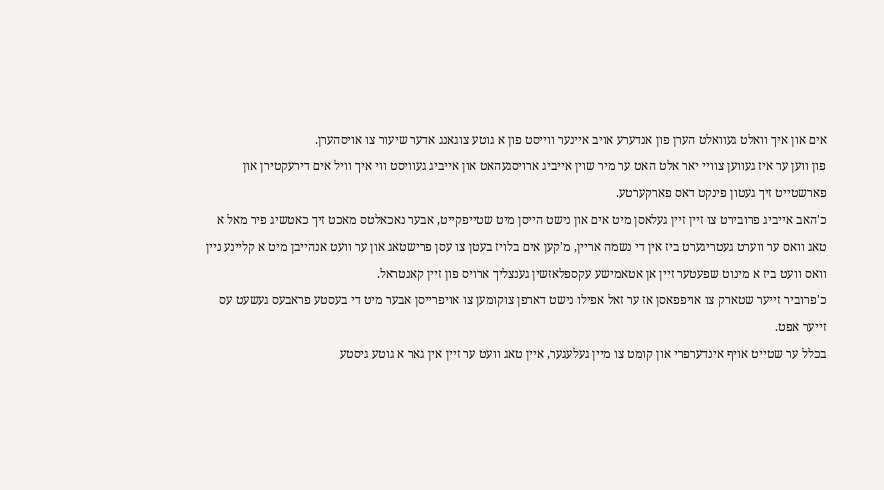אים און איך וואלט געוואלט הערן פון אנדערע אויב איינער ווייסט פון א גוטע צוגאנג אדער שיעור צו אויסהערן.
פון ווען ער איז געווען צוויי יאר אלט האט ער מיר שוין אייביג ארויסגעהאט און אייביג געוויסט ווי איך וויל אים דירעקטירן און פארשטייט זיך געטון פינקט דאס פארקערטע.
כ'האב אייביג פרובירט צו זיין זיין געלאסן מיט אים און נישט הייסן מיט שטייפקייט, אבער נאכאלטס מאכט זיך כאטשיג פיר מאל א טאג וואס ער ווערט געטריגערט ביז אין די נשמה אריין, מ'קען אים בלויז בעטן צו עסן פרישטאג און ער וועט אנהייבן מיט א קליינע ניין וואס וועט ביז א מינוט שפעטער זיין אן אטאמישע עקספלאזשין גענצליך ארויס פון זיין קאנטראל.
כ'פרוביר זייער שטארק צו אויפפאסן אז ער זאל אפילו נישט דארפן צוקומען צו אויפרייסן אבער מיט די בעסטע פראבעס געשעט עס זייער אפט.
בכלל ער שטייט אויף אינדערפרי און קומט צו מיין געלעגער, איין טאג וועט ער זיין אין גאר א גוטע גיסטע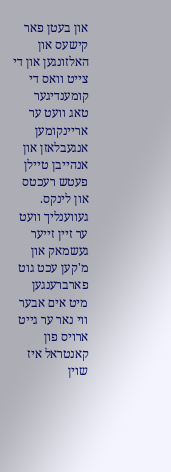און בעטן פאר קישעס און האלזונגען און די צייט וואס די קומענדיגער טאג וועט ער אריינקומען אנגעבלאזן און אנהייבן טיילן פעטש רעכטס און לינקס.
געווענליך וועט ער זיין זייער געשמאק און מ'קען עכט גוט פארברענגען מיט אים אבער ווי נאר ער גייט ארויס פון קאנטראל איז שוין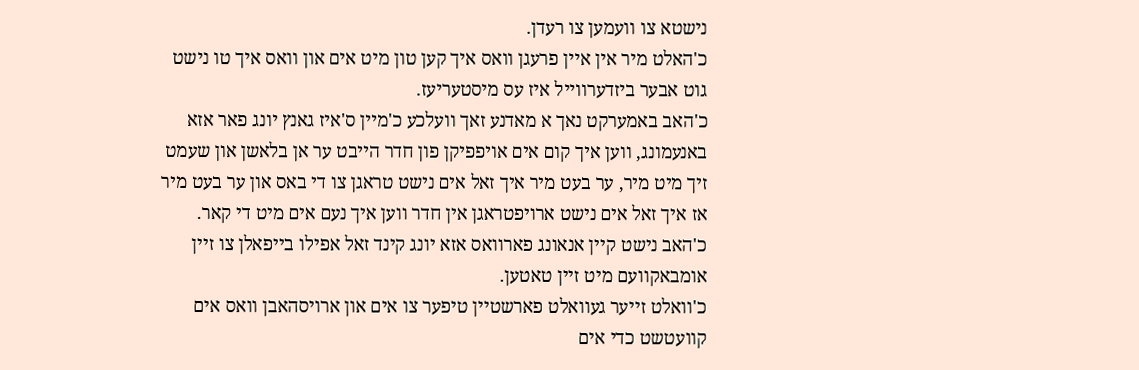נישטא צו וועמען צו רעדן.
כ'האלט מיר אין איין פרעגן וואס איך קען טון מיט אים און וואס איך טו נישט גוט אבער ביזדערווייל איז עס מיסטעריעז.
כ'האב באמערקט נאך א מאדנע זאך וועלכע כ'מיין ס'איז גאנץ יונג פאר אזא באנעמונג, ווען איך קום אים אויפפיקן פון חדר הייבט ער אן בלאשן און שעמט זיך מיט מיר, ער בעט מיר איך זאל אים נישט טראגן צו די באס און ער בעט מיר אז איך זאל אים נישט ארויפטראגן אין חדר ווען איך נעם אים מיט די קאר. כ'האב נישט קיין אנאונג פארוואס אזא יונג קינד זאל אפילו בייפאלן צו זיין אומבאקוועם מיט זיין טאטען.
כ'וואלט זייער געוואלט פארשטיין טיפער צו אים און ארויסהאבן וואס אים קוועטשט כדי אים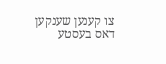צו קענען שענקען דאס בעסטע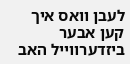לעבן וואס איך קען אבער ביזדערווייל האב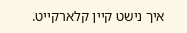איך נישט קיין קלארקייט.